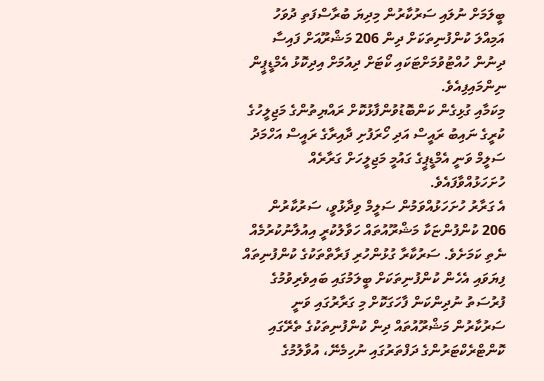ބީލަމަށް ނުލައި ސަރުކާރުން މިދިޔަ ބުރާސްފަތި ދުވަހު އަމިއްލަ ކުންފުނިތަކަށް ދިން 206 މަޝްރޫއަށް ފައިސާ ދިނުން ހުއްޓުވުމަށްޓަކައި ކޯޓަށް ދިއުމަށް އިދިކޮޅު އެމްޑީޕީން ނިންމައިފިއެވެ.
މިކަމާއި ގުޅިގެން ކަންބޮޑުވުންފާޅުކޮށް ރައްޔިތުންގެ މަޖިލީހުގެ ކުރީގެ ނައިބު ރައީސް އަދި ހޯރަފުށި ދާއިރާގެ ރައީސް އަހްމަދު ސަލީމް ވަނީ އެމްޑީޕީގެ ގައުމީ މަޖިލީހަށް ގަރާރެއް ހުށަހަޅުއްވާފައެވެ.
އެ ގަރާރު ހުށަހަޅުއްވަމުން ސަލީމް ވިދާޅުވީ، ސަރުކާރުން 206 ކުންފުންޏަކާ މަޝްރޫއުތައް ހަވާލުކުރީ އިއުލާނުކުރުމެއް ނެތި ކަމަށެވެ. ސަރުކާރާ ގުޅުންހުރި ފަރާތްތަކުގެ ކުންފުނިތައް ފިޔަވައި އެހެން ކުންފުނިތަކަށް ބީލަމުގައި ބައިވެރިވުމުގެ ފުރުސަތު ނުދިންކަން ފާހަގަކޮށް މި ގަރާރުގައި ވަނީ ސަރުކާރުން މަޝްރޫއުތައް ދިން ކުންފުނިތަކުގެ ތެރޭގައި ކޮންޓްރެކްޓަރުންގެ ދަފްތަރުގައި ނުހިމެނޭ، އުވާލުމުގެ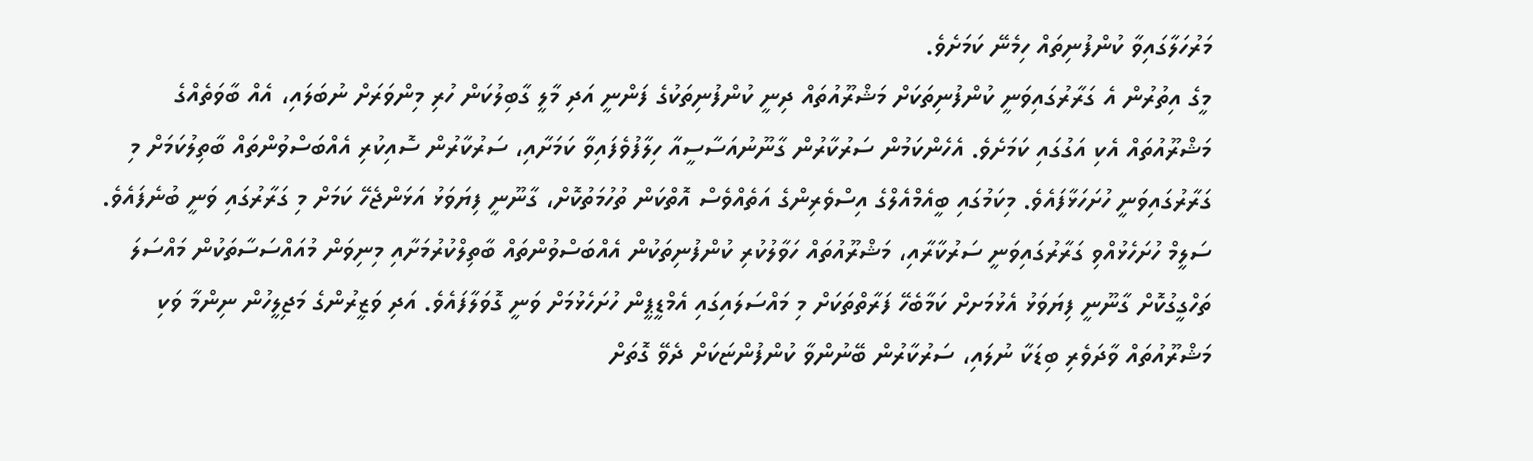މަރުހަލާގައިވާ ކުންފުނިތައް ހިމެނޭ ކަމަށެވެ.
މީގެ އިތުރުން އެ ގަރާރުގައިވަނީ ކުންފުނިތަކަށް މަޝްރޫއުތައް ދިނީ ކުންފުނިތަކުގެ ފަންނީ އަދި މާލީ ގާބިލުކަން ހުރި މިންވަރަށް ނުބަލައި، އެއް ބާވަތެއްގެ މަޝްރޫއުތައް އެކި އަގުގައި ކަމަށެވެ. އެހެންކަމުން ސަރުކާރުން ގާނޫނުއަސާސީއާ ހިލާފުވެފައިވާ ކަމަށާއި، ސަރުކާރުން ސޮއިކުރި އެއްބަސްވުންތައް ބާތިލުކަމަށް މި ގަރާރުގައިވަނީ ހުށަހަޅާފައެވެ. މިކަމުގައި ބީއެމްއެލްގެ އިސްވެރިންގެ އަތެއްވެސް އޮތްކަން ތުހުމަތުކޮށް، ގާނޫނީ ފިޔަވަޅު އަޅަންޖެހޭ ކަމަށް މި ގަރާރުގައި ވަނީ ބުނެފައެވެ.
ސަލީމް ހުށަހެޅުއްވި ގަރާރުގައިވަނީ ސަރުކާރާއި، މަޝްރޫއުތައް ހަވާލުކުރި ކުންފުނިތަކުން އެއްބަސްވުންތައް ބާތިލްކުރުމަށާއި މިނިވަން މުއައްސަސާތަކުން މައްސަލަ ތަހްގީގުކޮށް ގާނޫނީ ފިޔަވަޅު އެޅުމަށށް ކަމާބެހޭ ފަރާތްތަކަށް މި މައްސަލައިގައި އެމްޑީޕީން ހުށަހެޅުމަށް ވަނީ ގޮވަލާފައެވެ. އަދި ވަޒީރުންގެ މަޖިލީހުން ނިންމާ ވަކި މަޝްރޫއުތައް ވާދަވެރި ބިޑަކާ ނުލައި، ސަރުކާރުން ބޭނުންވާ ކުންފުންޏަކަށް ދެވޭ ގޮތަށް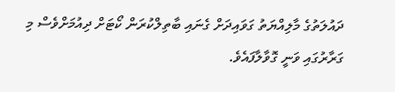ދައުލަތުގެ މާލިއްޔަތު ގަވައިދަށް ގެނައި ބާތިލްކުރަން ކޯޓަށް ދިއުމަށްވެސް މި ގަރާރުގައި ވަނީ ގޮވާލާފައެވެ.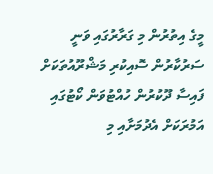މީގެ އިތުރުން މި ގަރާރުގައި ވަނީ ސަރުކާރުން ސޮއިކުރި މަޝްރޫއުތަކަށް ފައިސާ ދޫކުރުން ހުއްޓުވަން ކޯޓުގައި އަމުރަކަށް އެދުމަށާއި މި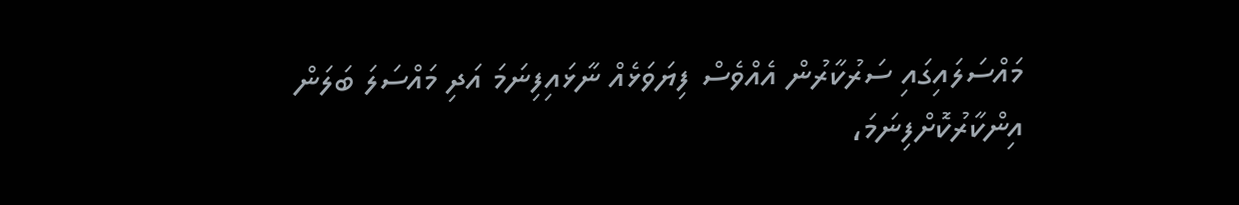މައްސަލައިގައި ސަރުކާރުން އެއްވެސް ފިޔަވަޅެއް ނާޅައިފިނަމަ އަދި މައްސަލަ ބަލަން އިންކާރުކޮށްފިނަމަ،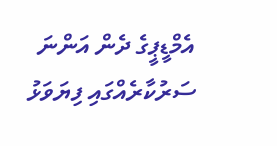އެމްޑީޕީގެ ދެން އަންނަ ސަރުކާރެއްގައި ފިޔަވަޅު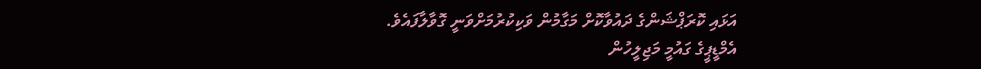އަޅައި ކޮރަޕްޝަންގެ ދައުވާކޮށް މަގާމުން ވަކިކުރުމަށްވަނީ ގޮވާލާފައެވެ.
އެމްޑީޕީގެ ގައުމީ މަޖިލީހުން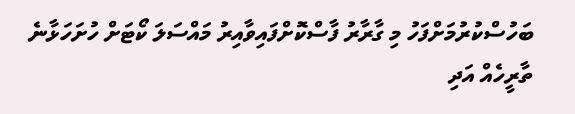ބަހުސްކުރުމަށްފަހު މި ގާރާރު ފާސްކޮށްފައިވާއިރު މައްސަލަ ކޯޓަށް ހުށަހަޅާނެ ތާރީހެއް އަދި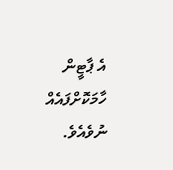އެ ޕާޓީން ހާމަކޮށްފައެއް ނުވެއެވެ.